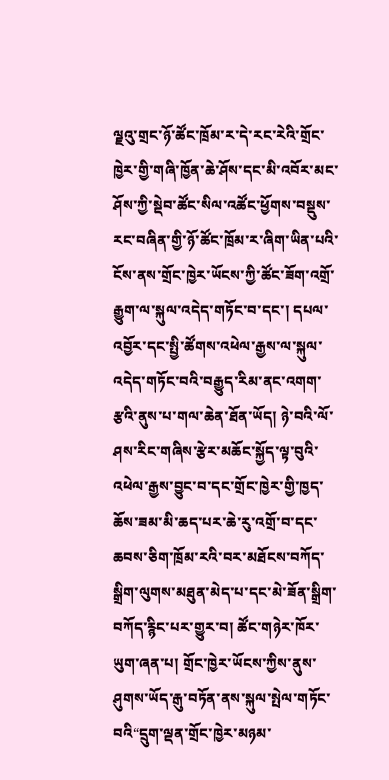ལྗའུ་གྲང་ཉོ་ཚོང་ཁྲོམ་ར་དེ་རང་རེའི་གྲོང་ཁྱེར་གྱི་གཞི་ཁྱོན་ཆེ་ཤོས་དང་མི་འབོར་མང་ཤོས་ཀྱི་སྡེབ་ཚོང་སིལ་འཚོང་ཕྱོགས་བསྡུས་རང་བཞིན་གྱི་ཉོ་ཚོང་ཁྲོམ་ར་ཞིག་ཡིན་པའི་ངོས་ནས་གྲོང་ཁྱེར་ཡོངས་ཀྱི་ཚོང་ཟོག་འགྲོ་རྒྱུག་ལ་སྐུལ་འདེད་གཏོང་བ་དང་། དཔལ་འབྱོར་དང་སྤྱི་ཚོགས་འཕེལ་རྒྱས་ལ་སྐུལ་འདེད་གཏོང་བའི་བརྒྱུད་རིམ་ནང་འགག་རྩའི་ནུས་པ་གལ་ཆེན་ཐོན་ཡོད། ཉེ་བའི་ལོ་ཤས་རིང་གཞིས་རྩེར་མཆོང་སྐྱོད་ལྟ་བུའི་འཕེལ་རྒྱས་བྱུང་བ་དང་གྲོང་ཁྱེར་གྱི་ཁྱད་ཆོས་ཟམ་མི་ཆད་པར་ཆེ་རུ་འགྲོ་བ་དང་ཆབས་ཅིག་ཁྲོམ་རའི་བར་མཐོངས་བཀོད་སྒྲིག་ལུགས་མཐུན་མེད་པ་དང་མེ་ཟོན་སྒྲིག་བཀོད་རྙིང་པར་གྱུར་བ། ཚོང་གཉེར་ཁོར་ཡུག་ཞན་པ། གྲོང་ཁྱེར་ཡོངས་ཀྱིས་ནུས་ཤུགས་ཡོད་རྒུ་བཏོན་ནས་སྐུལ་སྤེལ་གཏོང་བའི“དྲུག་ལྡན་གྲོང་ཁྱེར་མཉམ་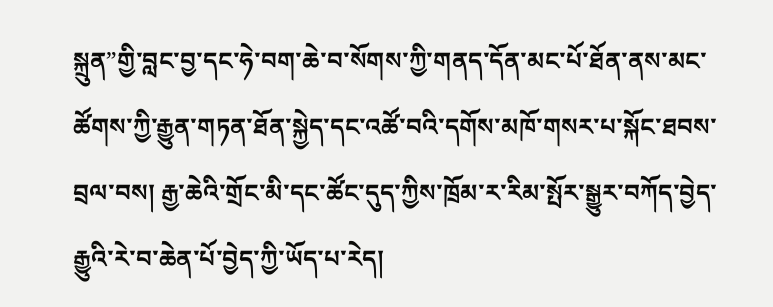སྐྲུན”གྱི་བླང་བྱ་དང་ཧེ་བག་ཆེ་བ་སོགས་ཀྱི་གནད་དོན་མང་པོ་ཐོན་ནས་མང་ཚོགས་ཀྱི་རྒྱུན་གཏན་ཐོན་སྐྱེད་དང་འཚོ་བའི་དགོས་མཁོ་གསར་པ་སྐོང་ཐབས་བྲལ་བས། རྒྱ་ཆེའི་གྲོང་མི་དང་ཚོང་དུད་ཀྱིས་ཁྲོམ་ར་རིམ་སྤོར་སྒྱུར་བཀོད་བྱེད་རྒྱུའི་རེ་བ་ཆེན་པོ་བྱེད་ཀྱི་ཡོད་པ་རེད།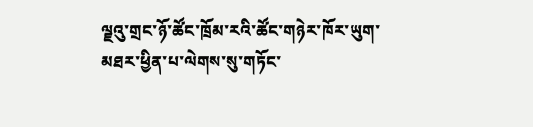ལྗའུ་གྲང་ཉོ་ཚོང་ཁྲོམ་རའི་ཚོང་གཉེར་ཁོར་ཡུག་མཐར་ཕྱིན་པ་ལེགས་སུ་གཏོང་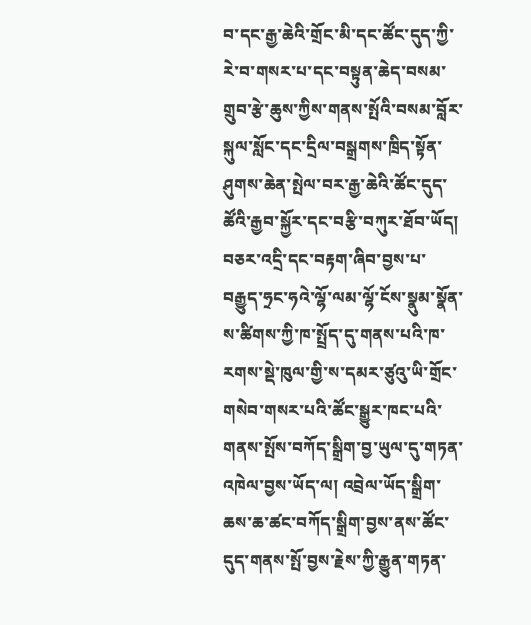བ་དང་རྒྱ་ཆེའི་གྲོང་མི་དང་ཚོང་དུད་ཀྱི་རེ་བ་གསར་པ་དང་བསྟུན་ཆེད་བསམ་གྲུབ་རྩེ་ཆུས་ཀྱིས་གནས་སྤོའི་བསམ་བློར་སྐུལ་སློང་དང་དྲིལ་བསྒྲགས་ཁྲིད་སྟོན་ཤུགས་ཆེན་སྤེལ་བར་རྒྱ་ཆེའི་ཚོང་དུད་ཚོའི་རྒྱབ་སྐྱོར་དང་བརྩི་བཀུར་ཐོབ་ཡོད། བཅར་འདྲི་དང་བརྟག་ཞིབ་བྱས་པ་བརྒྱུད་ཧྲང་ཧའེ་ལྷོ་ལམ་ལྷོ་ངོས་སྣུམ་སྣོན་ས་ཚིགས་ཀྱི་ཁ་སྤྲོད་དུ་གནས་པའི་ཁ་རགས་སྡེ་ཁུལ་གྱི་ས་དམར་ཙུའུ་ཡི་གྲོང་གསེབ་གསར་པའི་ཚོང་སྒྱུར་ཁང་པའི་གནས་སྤོས་བཀོད་སྒྲིག་བྱ་ཡུལ་དུ་གཏན་འཁེལ་བྱས་ཡོད་ལ། འབྲེལ་ཡོད་སྒྲིག་ཆས་ཆ་ཚང་བཀོད་སྒྲིག་བྱས་ནས་ཚོང་དུད་གནས་སྤོ་བྱས་རྗེས་ཀྱི་རྒྱུན་གཏན་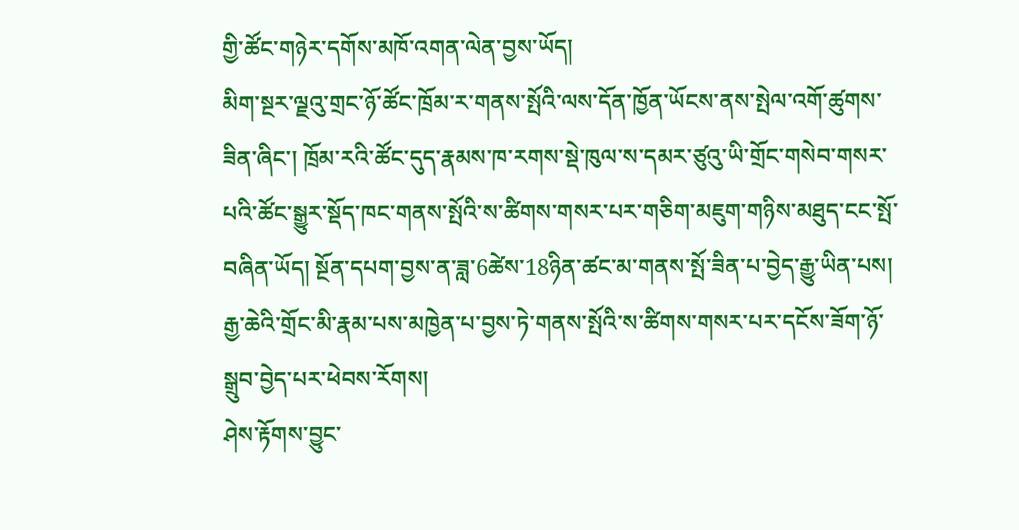གྱི་ཚོང་གཉེར་དགོས་མཁོ་འགན་ལེན་བྱས་ཡོད།
མིག་སྔར་ལྗའུ་གྲང་ཉོ་ཚོང་ཁྲོམ་ར་གནས་སྤོའི་ལས་དོན་ཁྱོན་ཡོངས་ནས་སྤེལ་འགོ་ཚུགས་ཟིན་ཞིང་། ཁྲོམ་རའི་ཚོང་དུད་རྣམས་ཁ་རགས་སྡེ་ཁུལ་ས་དམར་ཙུའུ་ཡི་གྲོང་གསེབ་གསར་པའི་ཚོང་སྒྱུར་སྡོད་ཁང་གནས་སྤོའི་ས་ཚིགས་གསར་པར་གཅིག་མཇུག་གཉིས་མཐུད་ངང་སྤོ་བཞིན་ཡོད། སྔོན་དཔག་བྱས་ན་ཟླ་6ཚེས་18ཉིན་ཚང་མ་གནས་སྤོ་ཟིན་པ་བྱེད་རྒྱུ་ཡིན་པས། རྒྱ་ཆེའི་གྲོང་མི་རྣམ་པས་མཁྱེན་པ་བྱས་ཏེ་གནས་སྤོའི་ས་ཚིགས་གསར་པར་དངོས་ཟོག་ཉོ་སྒྲུབ་བྱེད་པར་ཕེབས་རོགས།
ཤེས་རྟོགས་བྱུང་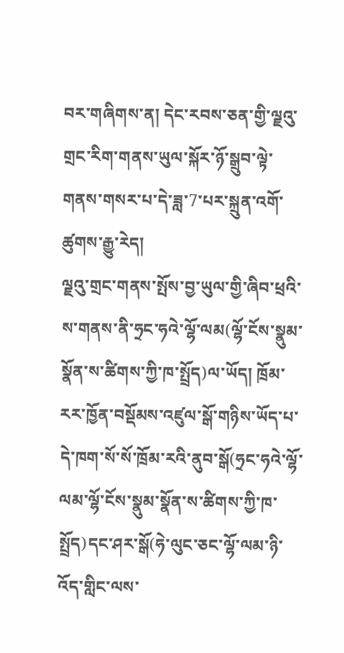བར་གཞིགས་ན། དེང་རབས་ཅན་གྱི་ལྗའུ་གྲང་རིག་གནས་ཡུལ་སྐོར་ཉོ་སྒྲུབ་ལྟེ་གནས་གསར་པ་དེ་ཟླ་7་པར་སྐྲུན་འགོ་ཚུགས་རྒྱུ་རེད།
ལྗའུ་གྲང་གནས་སྤོས་བྱ་ཡུལ་གྱི་ཞིབ་ཕྲའི་ས་གནས་ནི་ཧྲང་ཧའེ་ལྷོ་ལམ(ལྷོ་ངོས་སྣུམ་སྣོན་ས་ཚིགས་ཀྱི་ཁ་སྤྲོད)ལ་ཡོད། ཁྲོམ་རར་ཁྱོན་བསྡོམས་འཛུལ་སྒོ་གཉིས་ཡོད་པ་དེ་ཁག་སོ་སོ་ཁྲོམ་རའི་ནུབ་སྒོ(ཧྲང་ཧའེ་ལྷོ་ལམ་ལྷོ་ངོས་སྣུམ་སྣོན་ས་ཚིགས་ཀྱི་ཁ་སྤྲོད)དང་ཤར་སྒོ(ཧེ་ལུང་ཅང་ལྷོ་ལམ་ཉི་འོད་གླིང་ལས་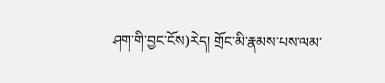ཤག་གི་བྱང་ངོས)རེད། གྲོང་མི་རྣམས་པས་ལམ་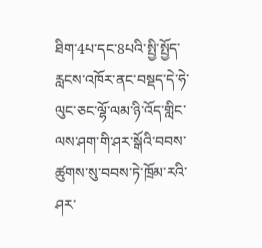ཐིག་4པ་དང་8པའི་སྤྱི་སྤྱོད་རླངས་འཁོར་ནང་བསྡད་དེ་ཧེ་ལུང་ཅང་ལྷོ་ལམ་ཉི་འོད་གླིང་ལས་ཤག་གི་ཤར་སྒོའི་བབས་ཚུགས་སུ་བབས་ཏེ་ཁྲོམ་རའི་ཤར་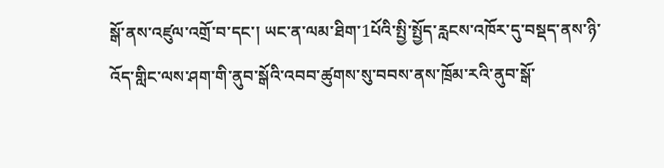སྒོ་ནས་འཛུལ་འགྲོ་བ་དང་། ཡང་ན་ལམ་ཐིག་1པོའི་སྤྱི་སྤྱོད་རླངས་འཁོར་དུ་བསྡད་ནས་ཉི་འོད་གླིང་ལས་ཤག་གི་ནུབ་སྒོའི་འབབ་ཚུགས་སུ་བབས་ནས་ཁྲོམ་རའི་ནུབ་སྒོ་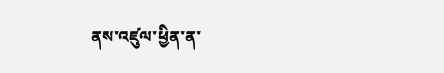ནས་འཛུལ་ཕྱིན་ན་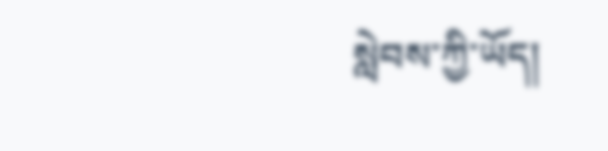སླེབས་ཀྱི་ཡོད།